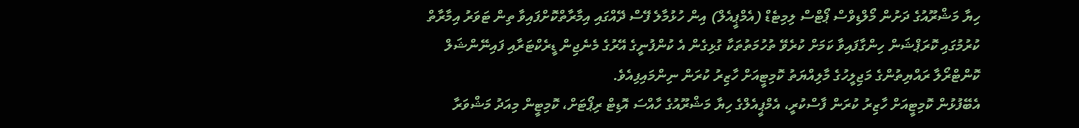ހިޔާ މަޝްރޫއުގެ ދަށުން މޯލްޑިވްސް ޕޯޓްސް ލިމިޓެޑް (އެމްޕީއެލް) އިން ހުޅުމާލެ ފޭސް ދޭއްގައި އިމާރާތްކޮށްފައިވާ ތިން ޓަވަރު އިމާރާތް ކުރުމުގައި ކޮރަޕްޝަން ހިންގާފައިވާ ކަމަށް ކުރެވޭ ތުހުމަތުތަކާ ގުޅިގެން އެ ކުންފުނީގެ އޭރުގެ މެނެޖިން ޑީރެކްޓަރާއި ފައިނޭންޝަލް ކޮންޓްރޯލާ ރައްޔިތުންގެ މަޖިލީހުގެ މާލިއްޔަތު ކޮމިޓީއަށް ހާޒިރު ކުރަން ނިންމައިފިއެވެ.
އެބޭފުޅުން ކޮމިޓީއަށް ހާޒިރު ކުރަން ފާސްކުރީ، އެމްޕީއެލްގެ ހިޔާ މަޝްރޫއުގެ ހާއްސަ އޮޑިޓް ރިޕޯޓަށް، ކޮމިޓީން މިއަދު މަޝްވަރާ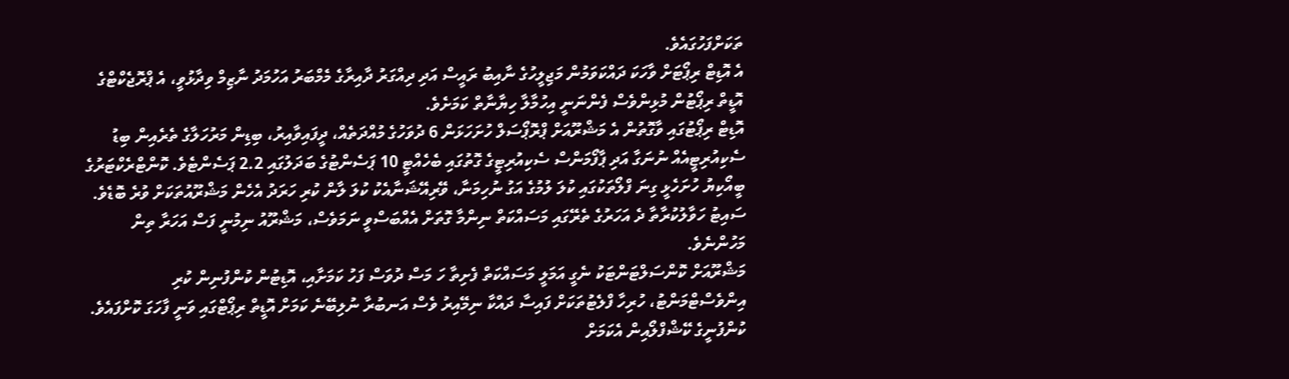ތަކަށްފަހުގައެވެ.
އެ އޮޑިޓް ރިޕޯޓަށް ވާހަކަ ދައްކަވަމުން މަޖިލީހުގެ ނާއިބު ރައީސް އަދި ދިއްގަރު ދާއިރާގެ މެމްބަރު އަހުމަދު ނާޒިމް ވިދާޅުވީ، އެ ޕްރޮޖެކްޓްގެ އޮޑީތް ރިޕޯޓުން މުޅިންވެސް ފެންނަނީ އިހުމާލާ ހިޔާނާތް ކަމަށެވެ.
އޮޑިޓް ރިޕޯޓުގައި ވާގޮތުން އެ މަޝްރޫއަށް ޕްރޮޕޯސަލް ހުށަހަޅަން 6 ދުވަހުގެ މުއްދަތެއް، ދީފައިވާއިރު، ބިޑިން މަރުހަލާގެ ތެރެއިން ބިޑު ސެކިއުރިޓީއެއް ނުނަގާ އަދި ޕާފޯމަންސް ސެކިއުރިޓީގެ ގޮތުގައި ބެހެއްޓީ 10 ޕަސެންޓުގެ ބަދަލުގައި 2.2 ޕަސެންޓެވެ. ކޮންޓްރެކްޓަރުގެ ބީއޯކިޔު ހުށަހެޅީ ގިނަ ފްލޯތަކުގައި ކުލަ ލުމުގެ އަގު ނުހިމަނާ، ވޭރިއޭޝަނާއެކު ކުލަ ލާން ކުރި ހަރަދު އެހެން މަޝްރޫއުތަކަށް ވުރެ ބޮޑެވެ.
ސައިޓު ހަވާލުކުރާތާ ދެ އަހަރުގެ ތެރޭގައި މަސައްކަތް ނިންމާ ގޮތަށް އެއްބަސްވީ ނަމަވެސް، މަޝްރޫއު ނިމުނީ ފަސް އަހަރާ ތިން މަހުންނެވެ.
މަޝްރޫއަށް ކޮންސަލްޓަންޓަކު ނެގީ އަމަލީ މަސައްކަތް ފެށިތާ ހަ މަސް ދުވަސް ފަހު ކަމަށާއި، އޮޑިޓުން ކުންފުނިން ކުރި އިންވެސްޓްމަންޓު، ހުރިހާ ފްލެޓުތަކަށް ފައިސާ ދައްކާ ނިމޭއިރު ވެސް އަނބުރާ ނުލިބޭނެ ކަމަށް އޮޑީތް ރިޕޯޓްގައި ވަނީ ފާހަގަ ކޮށްފައެވެ.
ކުންފުނީގެ ކޭޝްފްލޯއިން އެކަމަށް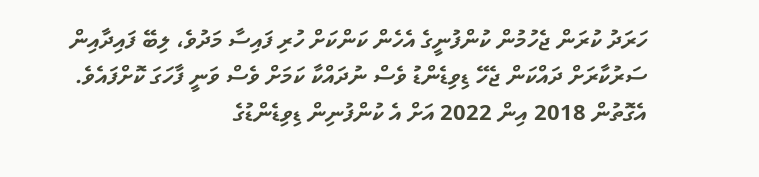ހަރަދު ކުރަން ޖެހުމުން ކުންފުނީގެ އެހެން ކަންކަށް ހުރި ފައިސާ މަދުވެ، ލިބޭ ފައިދާއިން ސަރުކާރަށް ދައްކަން ޖެހޭ ޑިވިޑެންޑު ވެސް ނުދައްކާ ކަމަށް ވެސް ވަނީ ފާހަގަ ކޮށްފައެވެ. އެގޮތުން 2018 އިން 2022 އަށް އެ ކުންފުނިން ޑިވިޑެންޑުގެ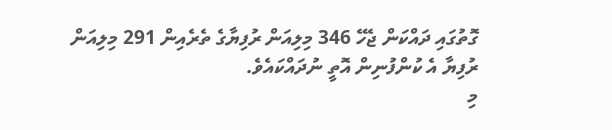ގޮތުގައި ދައްކަން ޖެހޭ 346 މިލިއަން ރުފިޔާގެ ތެރެއިން 291 މިލިއަން ރުފިޔާ އެ ކުންފުނިން އޮތީ ނުދައްކައެވެ.
މި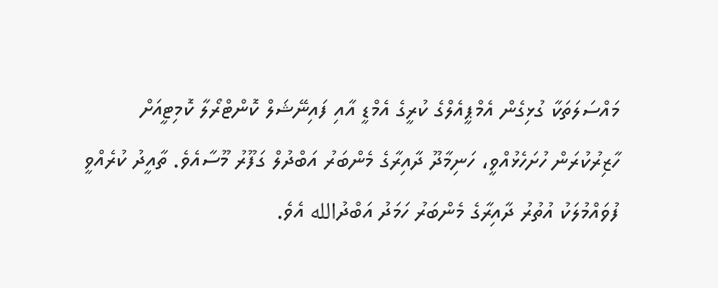މައްސަލަތަކާ ގުޅިގެން އެމްޕީއެލްގެ ކުރީގެ އެމްޑީ އާއި ފައިނޭޝަލް ކޮންޓްރޯލާ ކޮމިޓީއަށް ހާޒިރުކުރަން ހުށަހެޅުއްވީ، ހަނިމާދޫ ދާއިރާގެ މެންބަރު އަބްދުލް ގަފޫރު މޫސާއެވެ. ތާއީދު ކުރެއްވީ ފުވައްމުލަކު އުތުރު ދާއިރާގެ މެންބަރު ހަމަދު އަބްދުالله އެވެ.